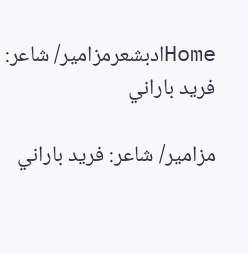Homeادبشعرمزامیر/ شاعر: فرید باراني

مزامیر/ شاعر: فرید باراني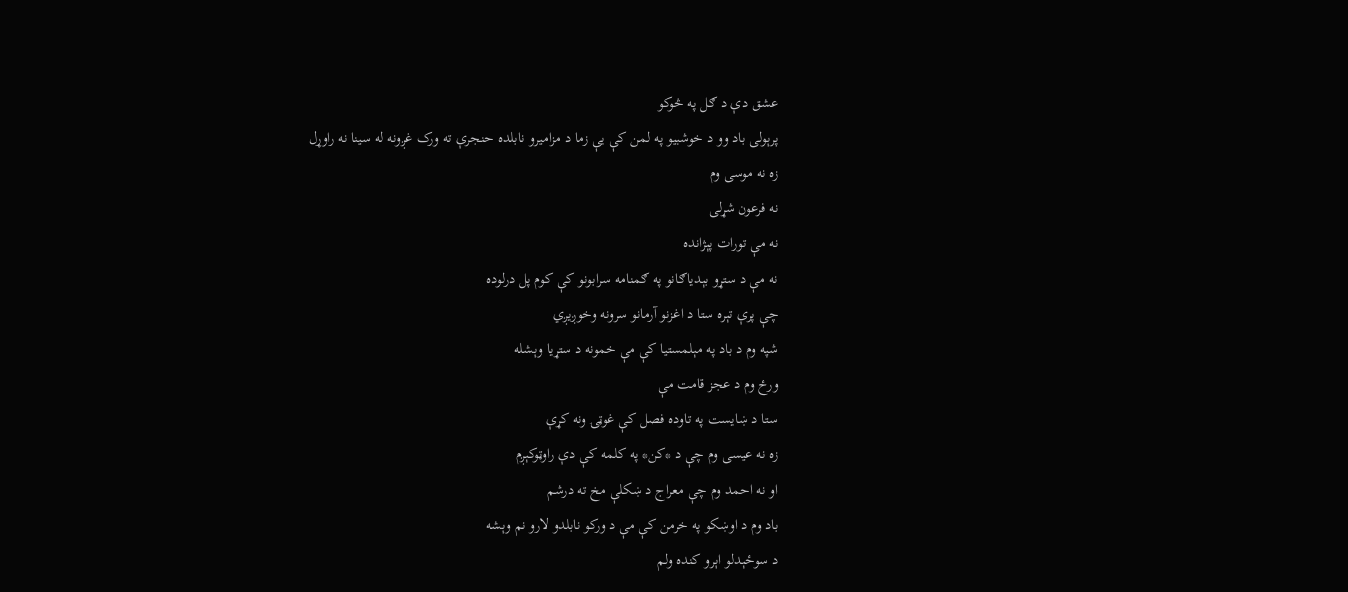عشق دې د ګل په څوکو
پرېولی باد وو د خوشبیو په لمن کې یې زما د مزامیرو نابلده حنجرې ته ورک غږونه له سینا نه راوړل
زه نه موسی وم
نه فرعون شړلی
نه مې تورات پېژانده
نه مې د ستړو بېدیاګانو په ګمنامه سرابونو کې کوم پل درلوده
چې پرې تېره ستا د اغزنو آرمانو سرونه وخوږیږي
شپه وم د باد په مېلمستیا کې مې خمونه د ستړیا وېشله
ورځ وم د عجز قامت مې
ستا د ښایست په تاوده فصل کې غوټۍ ونه کړې
زه نه عیسی وم چې د *کن* په کلمه کې دې راوټوکېږم
او نه احمد وم چې معراج د ښکلې مخ ته درشم
باد وم د اوښکو په خرمن کې مې د ورکو نابلدو لارو نم وېشه
د سوځېدلو اېرو کنده ولم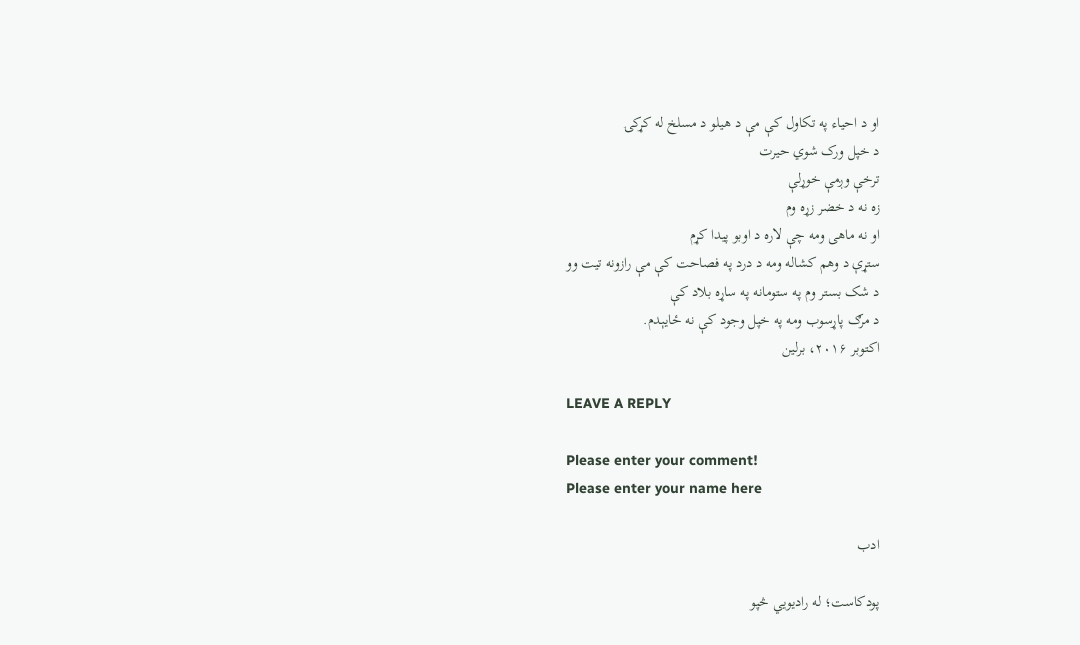او د احیاء په تکاول کې مې د هیلو د مسلخ له کړکۍ
د خپل ورک شوي حیرت
ترخې وږمې خوړلې
زه نه د خضر زړه وم
او نه ماهی ومه چې لاره د اوبو پیدا کړم
ستړې د وهم کشاله ومه د درد په فصاحت کې مې رازونه تیت وو
د شک بستر وم په ستومانه په ساړه بلاد کې
د مرګ پاړسوب ومه په خپل وجود کې نه ځایېدم.
اکتوبر ۲۰۱۶، برلین

LEAVE A REPLY

Please enter your comment!
Please enter your name here

ادب

پودکاست؛ له رادیويي څپو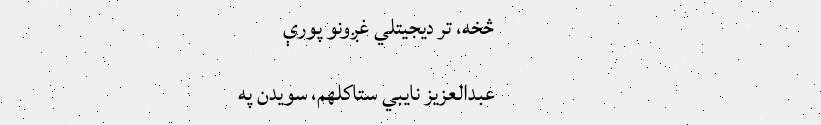څخه، تر دیجیتلي غږونو پورې

عبدالعزیز نایبي ستاکلهم، سویدن په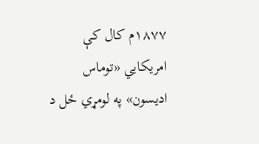۱۸۷۷م کال کې امریکایي «توماس ادیسون» په لومړي ځل د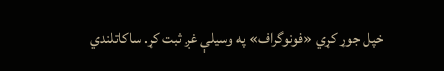خپل جوړ کړي «فونوگراف» په وسیلې غږ ثبت کړ. ساکاتلندي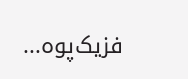فزیک‌پوه...